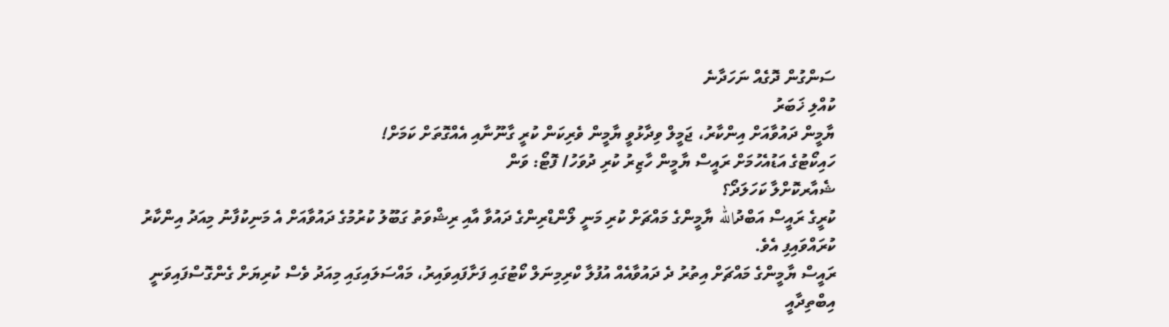ސަންގުން ދޮގެއް ނަހަދާނެ
ކުއްލި ޚަބަރު
ޔާމީން ދައުވާއަށް އިންކާރު، ޖަމީލް ވިދާޅުވީ ޔާމީން ވެރިކަން ކުރީ ގާނޫނާއި އެއްގޮތަށް ކަމަށް!
ހައިކޯޓުގެ އަޑުއެހުމަށް ރައީސް ޔާމީން ހާޒިރު ކުރި ދުވަހު/ ފޮޓޯ: ވަން
ޝެއާރކޮށްލާ ކަހަލަދޯ؟
ކުރީގެ ރައީސް އަބްދުالله ޔާމީންގެ މައްޗަށް ކުރި މަނީ ލޯންޑްރިންގެ ދައުވާ އާއި ރިޝްވަތު ގަބޫލު ކުރުމުގެ ދައުވާއަށް އެ މަނިކުފާނު މިއަދު އިންކާރު ކުރައްވައިފި އެވެ.
ރައީސް ޔާމީންގެ މައްޗަށް އިތުރު ދެ ދައުވާއެއް އުފުލާ ކްރިމިނަލް ކޯޓުގައި ފަށާފައިވައިރު، މައްސަލައިގައި މިއަދު ވެސް ކުރިޔަށް ގެންގޮސްފައިވަނީ އިބްތިދާއީ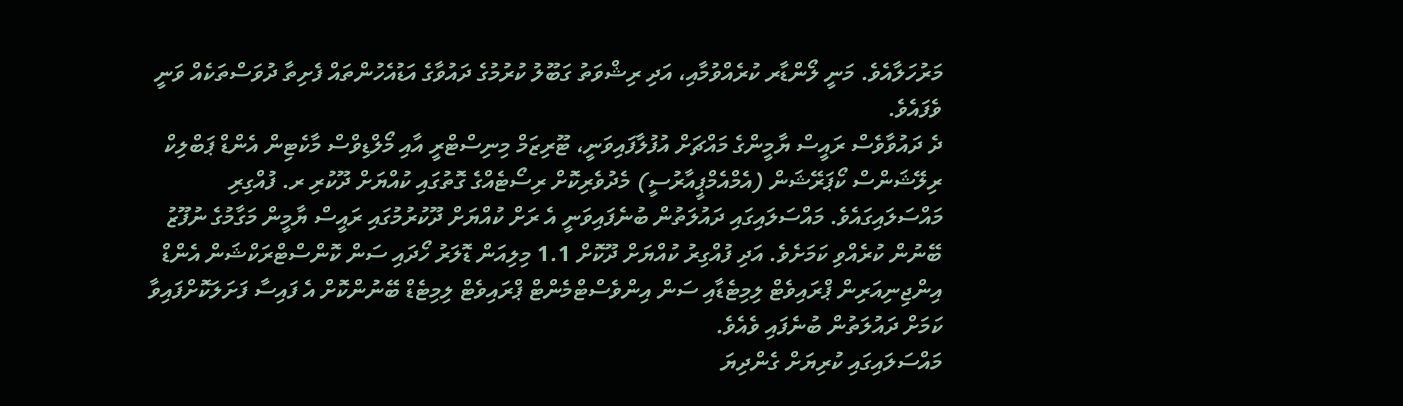މަރުހަލާއެވެ. މަނީ ލޯންޑާރ ކުރެއްވުމާއި، އަދި ރިޝްވަތު ގަބޫލު ކުރުމުގެ ދައުވާގެ އަޑުއެހުންތައް ފެށިތާ ދުވަސްތަކެއް ވަނީ ވެފައެވެ.
ދެ ދައުވާވެސް ރައީސް ޔާމީންގެ މައްޗަށް އުފުލާފައިވަނީ، ޓޫރިޒަމް މިނިސްޓްރީ އާއި މޯލްޑިވްސް މާކެޓިން އެންޑް ޕަބްލިކް ރިލޭޝަންސް ކޯޕަރޭޝަން (އެމްއެމްޕީއާރުސީ) މެދުވެރިކޮށް ރިސޯޓެއްގެ ގޮތުގައި ކުއްޔަށް ދޫކުރި ރ. ފުއްގިރި މައްސަލައިގައެވެ. މައްސަލައިގައި ދައުލަތުން ބުނެފައިވަނީ އެ ރަށް ކުއްޔަށް ދޫކުރުމުގައި ރައީސް ޔާމީން މަގާމުގެ ނުފޫޒު ބޭނުން ކުރެއްވި ކަމަށެވެ. އަދި ފުއްގިރު ކުއްޔަށް ދޫކޮށް 1.1 މިލިއަން ޑޮލަރު ހޯދައި ސަން ކޮންސްޓްރަކްޝަން އެންޑް އިންޖިނިއަރިން ޕްރައިވެޓް ލިމިޓެޑާއި ސަން އިންވެސްޓްމެންޓް ޕްރައިވެޓް ލިމިޓެޑް ބޭނުންކޮށް އެ ފައިސާ ފަށަލަކޮށްފައިވާ ކަމަށް ދައުލަތުން ބުނެފައި ވެއެވެ.
މައްސަލައިގައި ކުރިޔަށް ގެންދިޔަ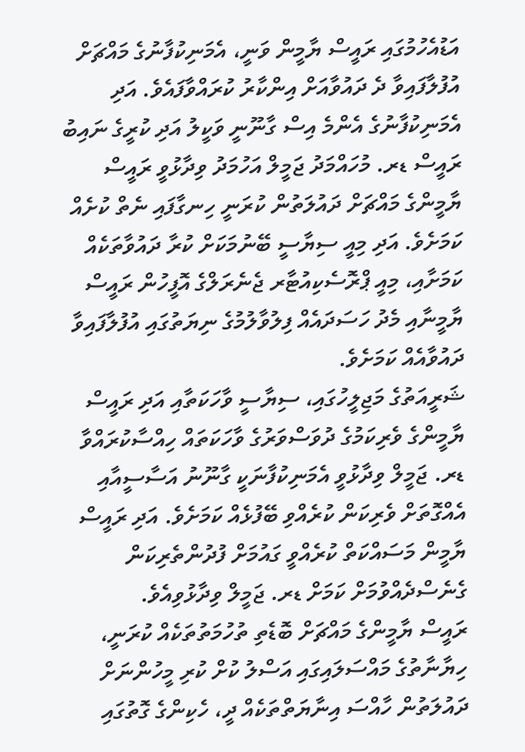އަޑުއެހުމުގައި ރައީސް ޔާމީން ވަނީ، އެމަނިކުފާނުގެ މައްޗަށް އުފުލާފައިވާ ދެ ދައުވާއަށް އިންކާރު ކުރައްވާފައެވެ. އަދި އެމަނިކުފާނުގެ އެންމެ އިސް ގާނޫނީ ވަކީލު އަދި ކުރީގެ ނައިބު ރައީސް ޑރ. މުހައްމަދު ޖަމީލް އަހުމަދު ވިދާޅުވީ ރައީސް ޔާމީންގެ މައްޗަށް ދައުލަތުން ކުރަނީ ހިނގާފައި ނެތް ކުށެއް ކަމަށެވެ. އަދި މިއީ ސިޔާސީ ބޭނުމަކަށް ކުރާ ދައުވާތަކެއް ކަމަށާއި، މިއީ ޕްރޮސެކިއުޓާރ ޖެނެރަލްގެ އޮފީހުން ރައީސް ޔާމީނާއި މެދު ހަސަދައެއް ފިލުވާލުމުގެ ނިޔަތުގައި އުފުލާފައިވާ ދައުވާއެއް ކަމަށެވެ.
ޝަރީއަތުގެ މަޖިލީހުގައި، ސިޔާސީ ވާހަކަތާއި އަދި ރައީސް ޔާމީންގެ ވެރިކަމުގެ ދުވަސްވަރުގެ ވާހަކަތައް ހިއްސާކުރައްވާ ޑރ. ޖަމީލް ވިދާޅުވީ އެމަނިކުފާނަކީ ގާނޫނު އަސާސީއާއި އެއްގޮތަށް ވެރިކަން ކުރެއްވި ބޭފުޅެއް ކަމަށެވެ. އަދި ރައީސް ޔާމީން މަސައްކަތް ކުރެއްވީ ގައުމަށް ފުދުންތެރިކަން ގެނެސްދެއްވުމަށް ކަމަށް ޑރ. ޖަމީލް ވިދާޅުވިއެވެ.
ރައީސް ޔާމީންގެ މައްޗަށް ބޮޑެތި ތުހުމަތުތަކެއް ކުރަނީ، ހިޔާނާތުގެ މައްސަލައިގައި އަސްލު ކުށް ކުރި މީހުންނަށް ދައުލަތުން ހާއްސަ އިނާޔަތްތަކެއް ދީ، ހެކިންގެ ގޮތުގައި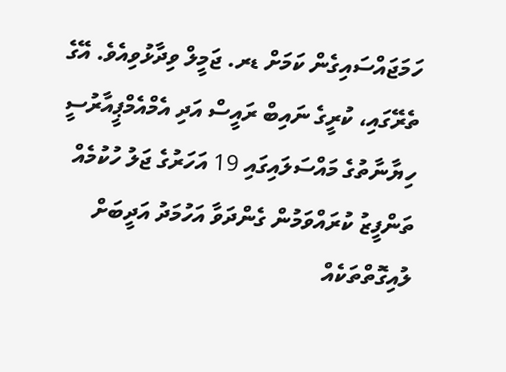ހަމަޖައްސައިގެން ކަމަށް ޑރ. ޖަމީލް ވިދާޅުވިއެވެ. އޭގެ ތެރޭގައި، ކުރީގެ ނައިބް ރައީސް އަދި އެމްއެމްޕީއާރުސީ ހިޔާނާތުގެ މައްސަލައިގައި 19 އަހަރުގެ ޖަލު ހުކުމެއް ތަންފީޒު ކުރައްވަމުން ގެންދަވާ އަހުމަދު އަދީބަށް ލުއިގޮތްތަކެއް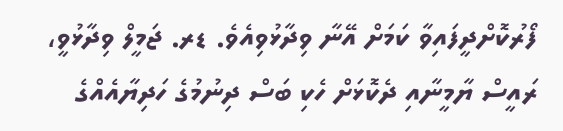ފޯރުކޮށްދީފައިވާ ކަމަށް އޭނާ ވިދާޅުވިއެވެ. ޑރ. ޖަމީލް ވިދާޅުވީ، ރައީސް ޔާމީނާއި ދެކޮޅަށް ހެކި ބަސް ދިނުމުގެ ހަދިޔާއެއްގެ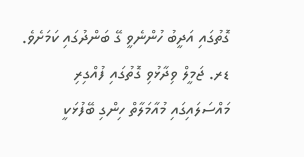ގޮތުގައި އަދީބު ހުންނެވީ ގޭ ބަންދުގައި ކަމަށެވެ.
ޑރ. ޖަމީލް ވިދާޅުވި ގޮތުގައި ފުއްގިރި މައްސަލައިގައި މުއާމަލާތް ހިންގި ބޭފުޅަކީ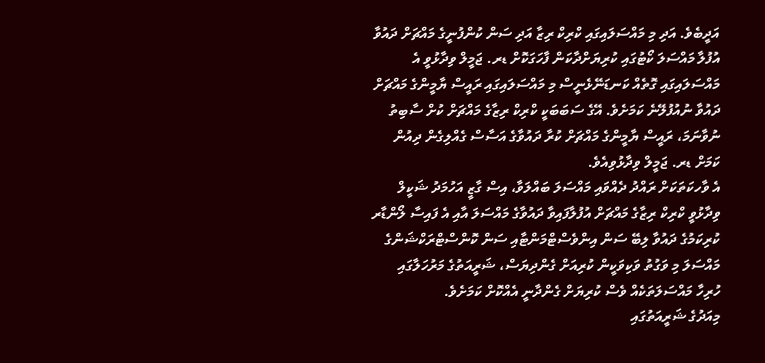އަދީބެވެ. އަދި މި މައްސަލައިގައި ކްރިކް ރިޒާ އަދި ސަން ކުންފުނީގެ މައްޗަށް ދައުވާ އުފުލާ މައްސަލަ ކޯޓުގައި ކުރިޔަށްދާކަން ފާހަގަކޮށް ޑރ. ޖަމީލް ވިދާޅުވީ އެ މައްސަލައިގައި ގޮތެއް ކަނޑަނޭޅެނީސް މި މައްސަލައިގައި ރައީސް ޔާމީންގެ މައްޗަށް ދައުވާ ނުއުފުލޭނެ ކަމަށެވެ. އޭގެ ސަބަބަކީ ކްރިކް ރިޒާގެ މައްޗަށް ކުށް ސާބިތު ނުވާނަމަ، ރައީސް ޔާމީންގެ މައްޗަށް ކުރާ ދައުވާގެ އަސާސް ގެއްލިގެން ދިއުން ކަމަށް ޑރ. ޖަމީލް ވިދާޅުވިއެވެ.
އެ ވާހކަތަކަށް ރައްދު ދެއްވައި މައްސަލަ ބައްލަވާ، އިސް ގާޒީ އަހުމަދު ޝަކީލް ވިދާޅުވީ ކްރިކް ރިޒާގެ މައްޗަށް އުފުލާފައިވާ ދައުވާގެ މައްސަލަ އާއި އެ ފައިސާ ލޯންޑާރ ކުރިކަމުގެ ދައުވާ ލިބޭ ސަން އިންވެސްޓްމަންޓާއި ސަން ކޮންސްޓްރަކްޝަންގެ މައްސަލަ މި ވަގުތު ވަކިވަކީން ކުރިއަށް ގެންދިޔަސް، ޝަރީއަތުގެ މަރުހަލާގައި ހުރިހާ މައްސަލަތަކެއް ވެސް ކުރިޔަށް ގެންދާނީ އެއްކޮށް ކަމަށެވެ.
މިއަދުގެ ޝަރީއަތުގައި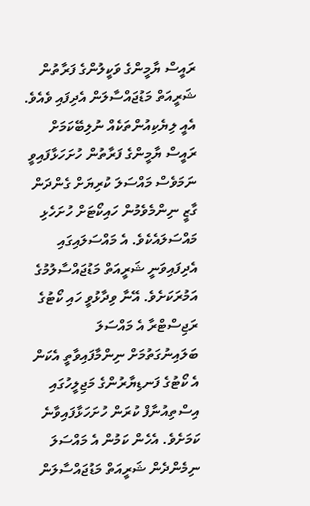ރައީސް ޔާމީންގެ ވަކީލުންގެ ފަރާތުން ޝަރީއަތް މަޑުޖައްސާލަން އެދިފައި ވެއެވެ. އެއީ ލިޔެކިއުންތަކެއް ނުލިބޭކަމަށް ރައީސް ޔާމީންގެ ފަރާތުން ހުށަހަޅާފައިވީ ނަމަވެސް މައްސަލަ ކުރިޔަށް ގެންދަން ގާޒީ ނިންމެވެމުން ހައިކޯޓަށް ހުށަހެޅި މައްސަލައެކެވެ. އެ މައްސަލައިގައި އެދިފައިވަނީ ޝަރީއަތް މަޑުޖައްސާލުމުގެ އަމުރަކަށެވެ. އޭނާ ވިދާޅުވީ ހައި ކޯޓުގެ ރަޖިސްޓްރާ އެ މައްސަލަ ބަލައިނުގަތުމަށް ނިންމާފައިވާތީ އެކަން އެ ކޯޓުގެ ފަނޑިޔާރުންގެ މަޖިލީހުގައި އިސްތިއުނާފް ކުރަން ހުށަހަޅާފައިވާނެ ކަމަށެވެ. އެހެން ކަމުން އެ މައްސަލަ ނިމެންދެން ޝަރީއަތް މަޑުޖައްސާލަން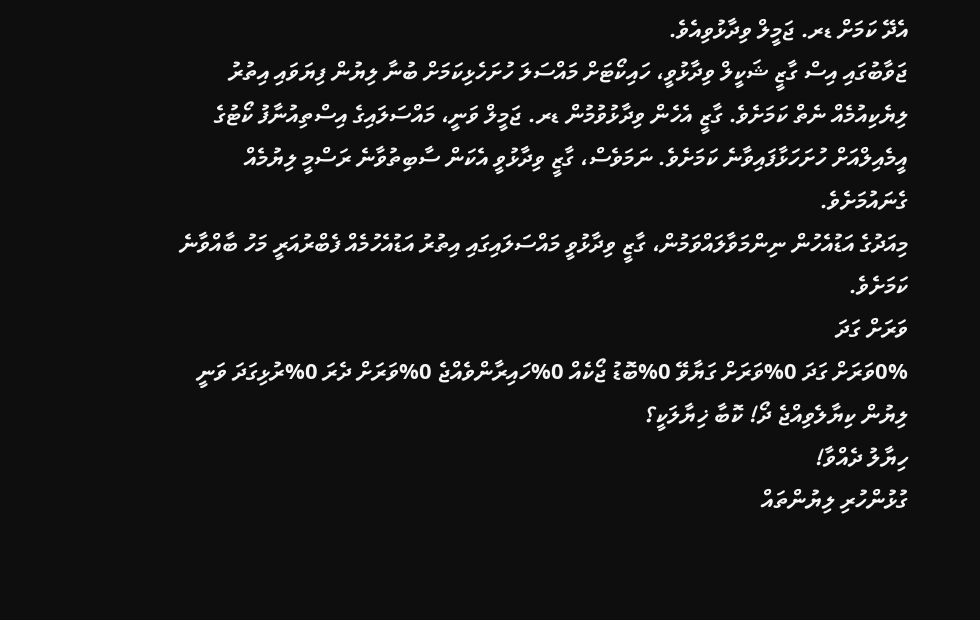އެދޭ ކަމަށް ޑރ. ޖަމީލް ވިދާޅުވިއެވެ.
ޖަވާބުގައި އިސް ގާޒީ ޝަކީލް ވިދާޅުވީ، ހައިކޯޓަށް މައްސަލަ ހުށަހެޅިކަމަށް ބުނާ ލިޔުން ފިޔަވައި އިތުރު ލިޔެކިއުމެއް ނެތް ކަމަށެވެ. ގާޒީ އެހެން ވިދާޅުވުމުން ޑރ. ޖަމީލް ވަނީ، މައްސަލައިގެ އިސްތިއުނާފު ކޯޓުގެ އީމެއިލްއަށް ހުށަހަޅާފައިވާނެ ކަމަށެވެ. ނަމަވެސް، ގާޒީ ވިދާޅުވީ އެކަން ސާބިތުވާނެ ރަސްމީ ލިޔުމެއް ގެނައުމަށެވެ.
މިއަދުގެ އަޑުއެހުން ނިންމަވާލައްވަމުން، ގާޒީ ވިދާޅުވީ މައްސަލައިގައި އިތުރު އަޑުއެހުމެއް ފެބްރުއަރީ މަހު ބާއްވާނެ ކަމަށެވެ.
ވަރަށް ގަދަ
0%ވަރަށް ގަދަ 0%ވަރަށް ގަޔާވޭ 0%ބޮޑު ޖޯކެއް 0%ހައިރާންވެއްޖެ 0%ވަރަށް ދެރަ 0%ރުޅިގަދަ ވަނީ
ލިޔުން ކިޔާލެވިއްޖެ ދޯ! ކޮބާ ޚިޔާލަކީ؟
ހިޔާލު ދެއްވާ!
ގުޅުންހުރި ލިޔުންތައް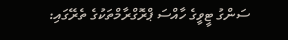ސަންގު ޓީވީގެ ހާއްސަ ޕްރޮގްރާމްތަކުގެ ތެރޭގައި: